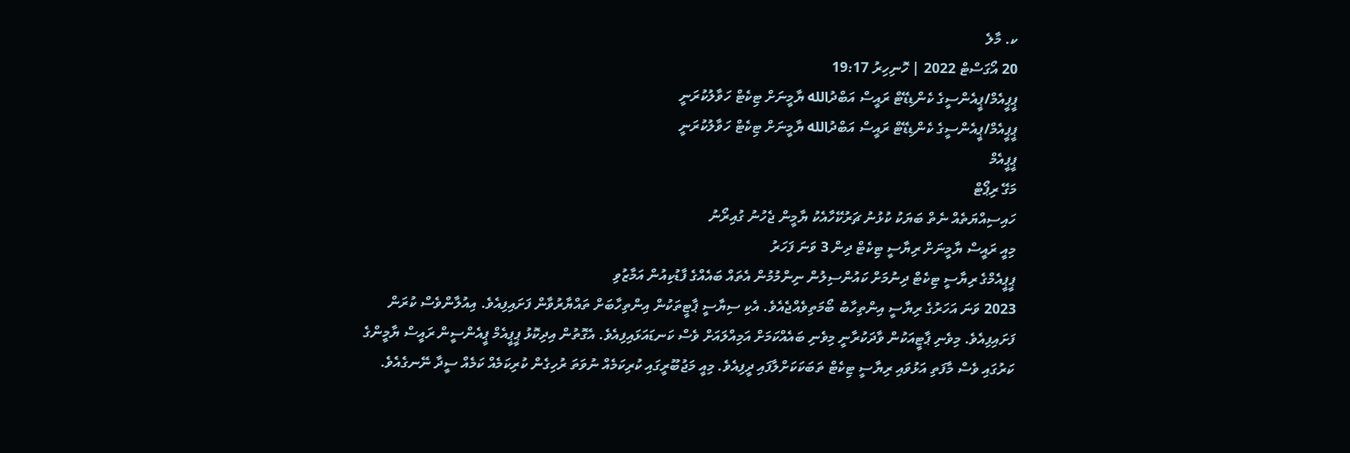ކ. މާލެ
20 އޯގަސްޓް 2022 | ހޮނިހިރު 19:17
ޕީޕީއެމް/ޕީއެންސީގެ ކެންޑިޑޭޓް ރައީސް އަބްދުالله ޔާމީނަށް ޓިކެޓް ހަވާލުކުރަނީ
ޕީޕީއެމް/ޕީއެންސީގެ ކެންޑިޑޭޓް ރައީސް އަބްދުالله ޔާމީނަށް ޓިކެޓް ހަވާލުކުރަނީ
ޕީޕީއެމް
މަގޭ ރިޕޯޓް
ހައިސިއްޔަތެއް ނެތް ބަޔަކު ކުޅުނު ޗަރުކޭހާއެކު ޔާމީން ޖެހުނު ގުއިރޯނު
މިއީ ރައީސް ޔާމީނަށް ރިޔާސީ ޓިކެޓް ދިން 3 ވަނަ ފަހަރު
ޕީޕީއެމްގެ ރިޔާސީ ޓިކެޓް ދިނުމަށް ކައުންސިލުން ނިންމުމުން އެތައް ބައެއްގެ ފާޑުކިއުން އަމާޒުވި
2023 ވަނަ އަހަރުގެ ރިޔާސީ އިންތިހާބު ބޯމަތިވެއްޖެއެވެ. އެކި ސިޔާސީ ޕާޓީތަކުން އިންތިހާބަށް ތައްޔާރުވާން ފަށައިފިއެވެ. އިއުލާންވެސް ކުރަން ފަށައިފިއެވެ. މިވެނި ޕާޓީއަކުން ވާދަކުރާނީ މިވެނި ބައެއްކަމަށް އަމިއްލައަށް ވެސް ކަނޑައަޅައިފިއެވެ. އެގޮތުން އިދިކޮޅު ޕީޕީއެމް ޕީއެންސީން ރައީސް ޔާމީންގެ ކަރުގައި ވެސް މާފަތި އަޅުވައި ރިޔާސީ ޓިކެޓް ތަބަކަކަށްލާފައި ދީފިއެވެ. މިއީ މަޖުބޫރީގައި ކުރިކަމެއް ނުވަތަ ރުހިގެން ކުރިކަމެއް ކަމެއް ސީދާ ނޭނގެއެވެ.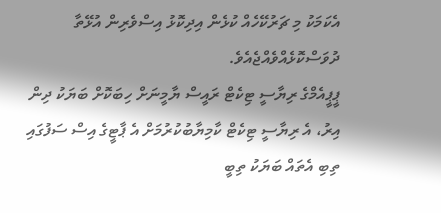އެކަމަކު މި ޗަރުކޭހެއް ކުޅެން އިދިކޮޅު އިސްވެރިން އުޅޭތާ ދުވަސްކޮޅެއްވެއްޖެއެވެ.
ޕީޕީއެމްގެ ރިޔާސީ ޓިކެޓް ރައީސް ޔާމީނަށް ހިބަކޮށް ބަޔަކު ދިން އިރު، އެ ރިޔާސީ ޓިކެޓް ކާމިޔާބުކުރުމަށް އެ ޕާޓީގެ އިސް ސަފުގައި ތިބި އެތައް ބަޔަކު ތިބީ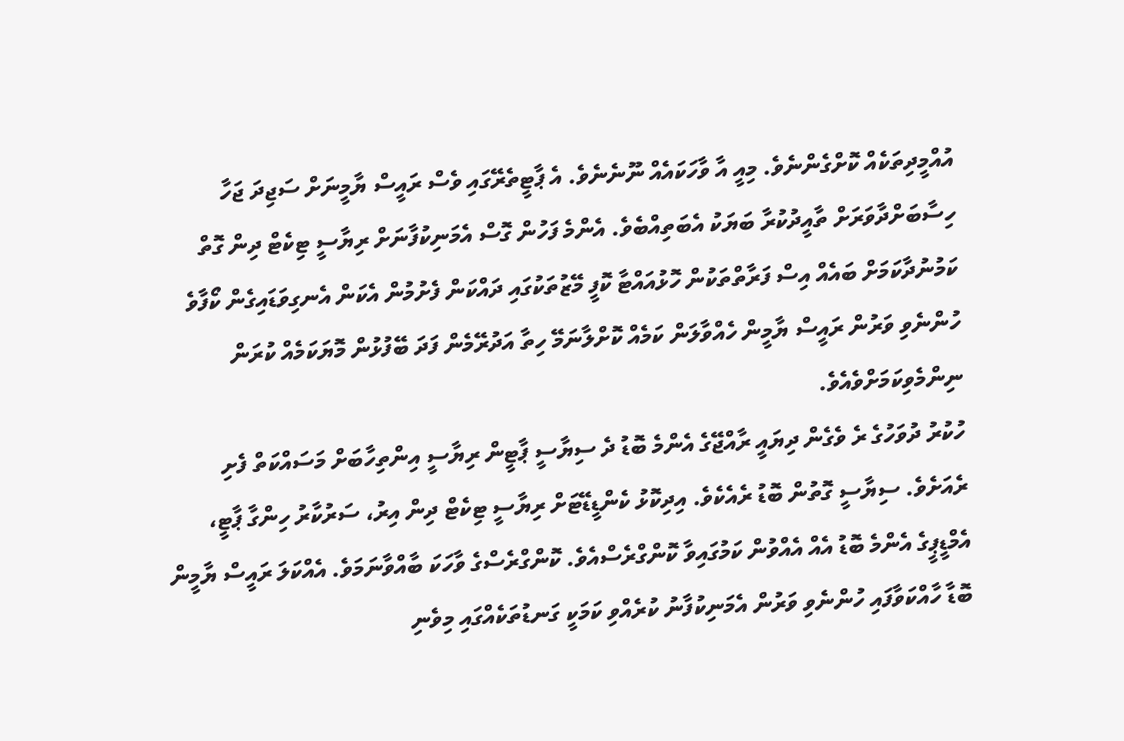އުއްމީދިތަކެއް ކޮށްގެންނެވެ. މިއީ އާ ވާހަކައެއް ނޫނެނެވެ. އެ ޕާޓީތެރޭގައި ވެސް ރައީސް ޔާމީނަށް ސަޖިދަ ޖަހާ ހިސާބަށްދާވަރަށް ތާއީދުކުރާ ބަޔަކު އެބަތިއްބެވެ. އެންމެ ފަހުން ގޮސް އެމަނިކުފާނަށް ރިޔާސީ ޓިކެޓް ދިން ގޮތް ކަމުނުދާކަމަށް ބައެއް އިސް ފަރާތްތަކުން ހޮޅުއައްޓާ ކޮފީ މޭޒުތަކުގައި ދައްކަން ފެށުމުން އެކަން އެނގިވަޑައިގެން ކޯފާވެ ހުންނެވި ވަރުން ރައީސް ޔާމީން ހެއްވާލަން ކަމެއް ކޮށްލާނަމޭ ހިތާ އަދުރޭމެން ފަދަ ބޭފުޅުން މޮޔަކަމެއް ކުރަން ނިންމެވިކަމަށްވެއެވެ.
ހުކުރު ދުވަހުގެ ރެ ވެގެން ދިޔައީ ރާއްޖޭގެ އެންމެ ބޮޑު ދެ ސިޔާސީ ޕާޓީން ރިޔާސީ އިންތިހާބަށް މަސައްކަތް ފެށި ރެއަށެވެ. ސިޔާސީ ގޮތުން ބޮޑު ރެއެކެވެ. އިދިކޮޅު ކެންޑީޑޭޓަށް ރިޔާސީ ޓިކެޓް ދިން އިރު، ސަރުކާރު ހިންގާ ޕާޓީ، އެމްޑީޕީގެ އެންމެ ބޮޑު އެއް އެއްވުން ކަމުގައިވާ ކޮންގްރެސްއެވެ. ކޮންގްރެސްގެ ވާހަކަ ބާއްވާނަމަވެ. އެއްކަލަ ރައީސް ޔާމީން ބޮޑާ ހާއްކަވާފައި ހުންނެވި ވަރުން އެމަނިކުފާނު ކުރެއްވި ކަމަކީ ގަނޑުތަކެއްގައި މިވެނި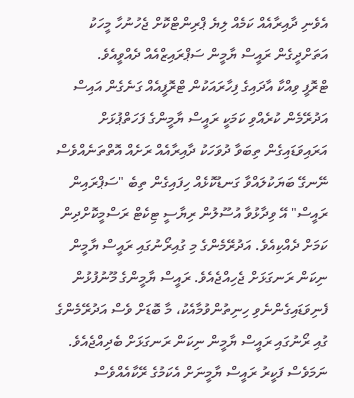އެވެނި ދާއިރާއެއް ކަމެއް ލިޔެ ޕްރިންޓްކޮށް ޖެހުނުހާ މީހަކު އަތަށްދީގެން ރައީސް ޔާމީން ސަޕްރައިޒްއެއް ދެއްވީއެވެ.
ޓްރޮފީ ވިއްކާ އާދައިގެ ފިހާރައަކުން ޓްރޮފީއެއް ގަނެގެން އައިސް އަދުރޭމެން ކުރެއްވި ކަމަކީ ރައީސް ޔާމީންގެ ފަހަތްޕުޅަށް އަރައިވަޑައިގެން ތިބަވާ ދުވަހަކު ދާއިރާއެއް ރަށެއް އޮތްތަނެއްވެސް ނޭނގޭ ބަޔަކުލައްވާ ގަނޑުކޮޅެއް ހިފައިގެން ތިބެ "ސަޕްރައިން ރައީސް" އޭ ވިދާޅުވާ އުސޫލުން ރިޔާސީ ޓިކެޓް ރަސްމީކޮށްދިން ކަމަށް ދެއްކިއެވެ. އަދުރޭމެންގެ މި ގުއިރޯނުގައި ރައީސް ޔާމީން ނިކަން ރަނގަޅަށް ޖެހިއްޖެއެވެ. ރައީސް ޔާމީންގެ މޫނުފުޅުން ފެނިވަޑައިގެންނެވި ހިނިތުންވުމާއެކު، މާ ބޮޑަށް ވެސް އަދުރޭމެންގެ ގުއި ރޯނުގައި ރައީސް ޔާމީން ނިކަން ރަނގަޅަށް ބެދިއްޖެއެވެ.
ނަމަވެސް ފަކީރު ރައީސް ޔާމީނަށް އެކަމުގެ ރޭކާއެއްވެސް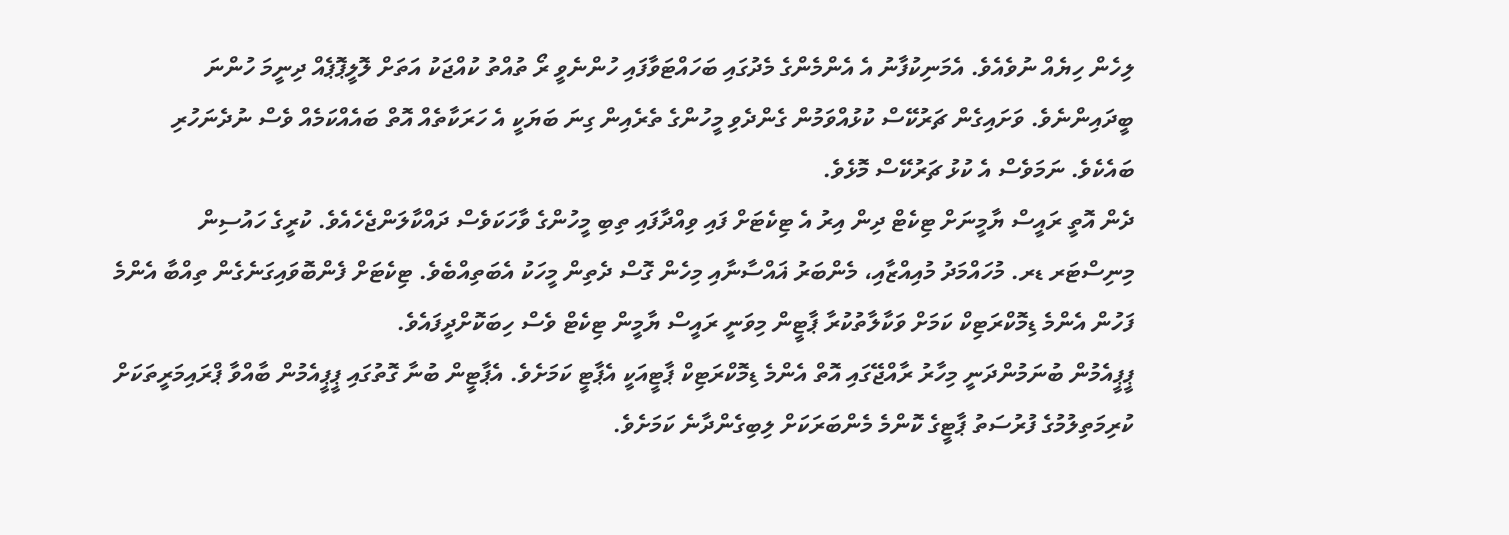ލިހެން ހިޔެއް ނުވެއެވެ. އެމަނިކުފާނު އެ އެންމެންގެ މެދުގައި ބަހައްޓަވާފައި ހުންނެވީ ރޯ ތުއްތު ކުއްޖަކު އަތަށް ލޮލީޕޮޕެއް ދިނީމަ ހުންނަ ބީދައިންނެވެ. ވަށައިގެން ޗަރުކޭސް ކުޅުއްވަމުން ގެންދެވި މީހުންގެ ތެރެއިން ގިނަ ބަޔަކީ އެ ހަރަކާތެއް އޮތް ބައެއްކަމެއް ވެސް ނުދެނަހުރި ބައެކެވެ. ނަމަވެސް އެ ކުޅު ޗަރުކޭސް މޮޅެވެ.
ދެން އޮތީ ރައީސް ޔާމީނަށް ޓިކެޓް ދިން އިރު އެ ޓިކެޓަށް ފައި ވިއްދާފައި ތިބި މީހުންގެ ވާހަކަވެސް ދައްކާލަންޖެހެއެވެ. ކުރީގެ ހައުސިން މިނިސްޓަރ ޑރ. މުހައްމަދު މުއިއްޒާއި، މެންބަރު ޣައްސާނާއި މިހެން ގޮސް ދެތިން މީހަކު އެބަތިއްބެވެ. ޓިކެޓަށް ފެންބޮވައިގަނެގެން ތިއްބާ އެންމެ ފަހުން އެންމެ ޑިމޮކްރަޓިކް ކަމަށް ވަކާލާތުކުރާ ޕާޓީން މިވަނީ ރައީސް ޔާމީން ޓިކެޓް ވެސް ހިބަކޮށްދީފައެވެ.
ޕީޕީއެމުން ބުނަމުންދަނީ މިހާރު ރާއްޖޭގައި އޮތް އެންމެ ޑިމޮކްރަޓިކް ޕާޓީއަކީ އެޕާޓީ ކަމަށެވެ. އެޕާޓީން ބުނާ ގޮތުގައި ޕީޕީއެމުން ބާއްވާ ޕްރައިމަރީތަކަށް ކުރިމަތިލުމުގެ ފުރުސަތު ޕާޓީގެ ކޮންމެ މެންބަރަކަށް ލިބިގެންދާނެ ކަމަށެވެ.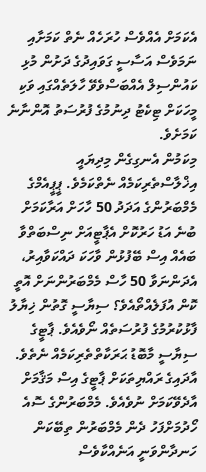އެކަމަށް އެއްވެސް ހުރަހެއް ނެތް ކަމަށާއި ނަމަވެސް އަސާސީ ގަވައިދުގެ ދަށުން މުޅި ކައުންސިލް އެއްބަސްވެވޭ ހާލަތެއްގައި ވަކި މީހަކަށް ޓިކެޓު ދިނުމުގެ ފުރުސަތު އޮންނާނެ ކަމަށެވެ.
މިކަމުން އެނގިގެން މިދިޔައީ އިޚްލާސްތެރިކަމެއް ނެތްކަމެވެ. ޕީޕީއެމްގެ މެމްބަރުންގެ އަދަދު 50 ހާހަށް އަރާކަމަށް ބުނެ އަޑު ހަރުކޮށް އެޕާޓީއަށް ނިސްބަތްވާ ބައެއް އިސް ބޭފުޅުން ވާހަކަ ދައްކަވާއިރު، އެދަންނަވާ 50 ހާސް މެމްބަރުންނަށް އޮތީ ކޮން އުފަލެއްތޯއެވެ؟ ސިޔާސީ ގޮތުން ޚިޔާލު ފާޅުކުރުމުގެ ފުރުސަތެއް ނޯވެއެވެ. ޕާޓީގެ ސިޔާސީ މާބޮޑު ޙަރަކާތްތެރިކަމެއް ނެތެވެ. އާދައިގެ ރައްޔިތަކަށް ޕާޓީގެ އިސް މަޤާމަށް އާދެވޭކަމަށް ނުވެއެވެ. މެމްބަރުންގެ ސޮއެ ހޯދުމަށްފަހު ދެން މެމްބަރުން ތިބޭކަން ހަނދާންވަނީ އަނެއްކާވެސް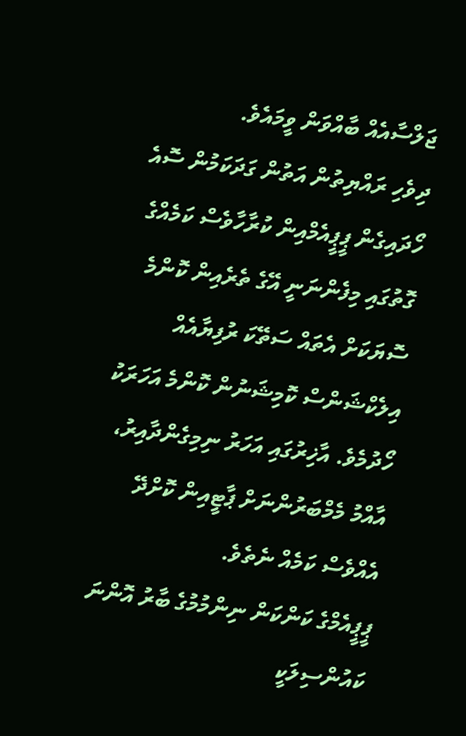ޖަލްސާއެއް ބާއްވަން ވީމައެވެ.
ދިވެހި ރައްޔިތުން އަތުން ގަދަކަމުން ސޮއެ ހޯދައިގެން ޕީޕީއެމްއިން ކުރާހާވެސް ކަމެއްގެ ގޮތުގައި މިފެންނަނީ އޭގެ ތެރެއިން ކޮންމެ ސޮޔަކަށް އެތައް ސަތޭކަ ރުފިޔާއެއް އިލެކްޝަންސް ކޮމިޝަނުން ކޮންމެ އަހަރަކު ހޯދުމެވެ. އާޚިރުގައި އަހަރު ނިމިގެންދާއިރު، އާއްމު މެމްބަރުންނަށް ޕާޓީއިން ކޮށްދޭ އެއްވެސް ކަމެއް ނެތެވެ.
ޕީޕީއެމްގެ ކަންކަން ނިންމުމުގެ ބާރު އޮންނަ ކައުންސިލަކީ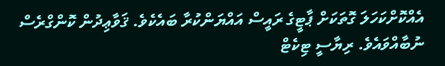އެއްކޮށްކަހަލަ ގޮތަކަށް ޕާޓީގެ ރައީސް އައްޔަންކުރާ ބައެކެވެ. ޤަވާޢިދުން ކޮންގްރެސް ނުބާއްވައެވެ. ރިޔާސީ ޓިކެޓް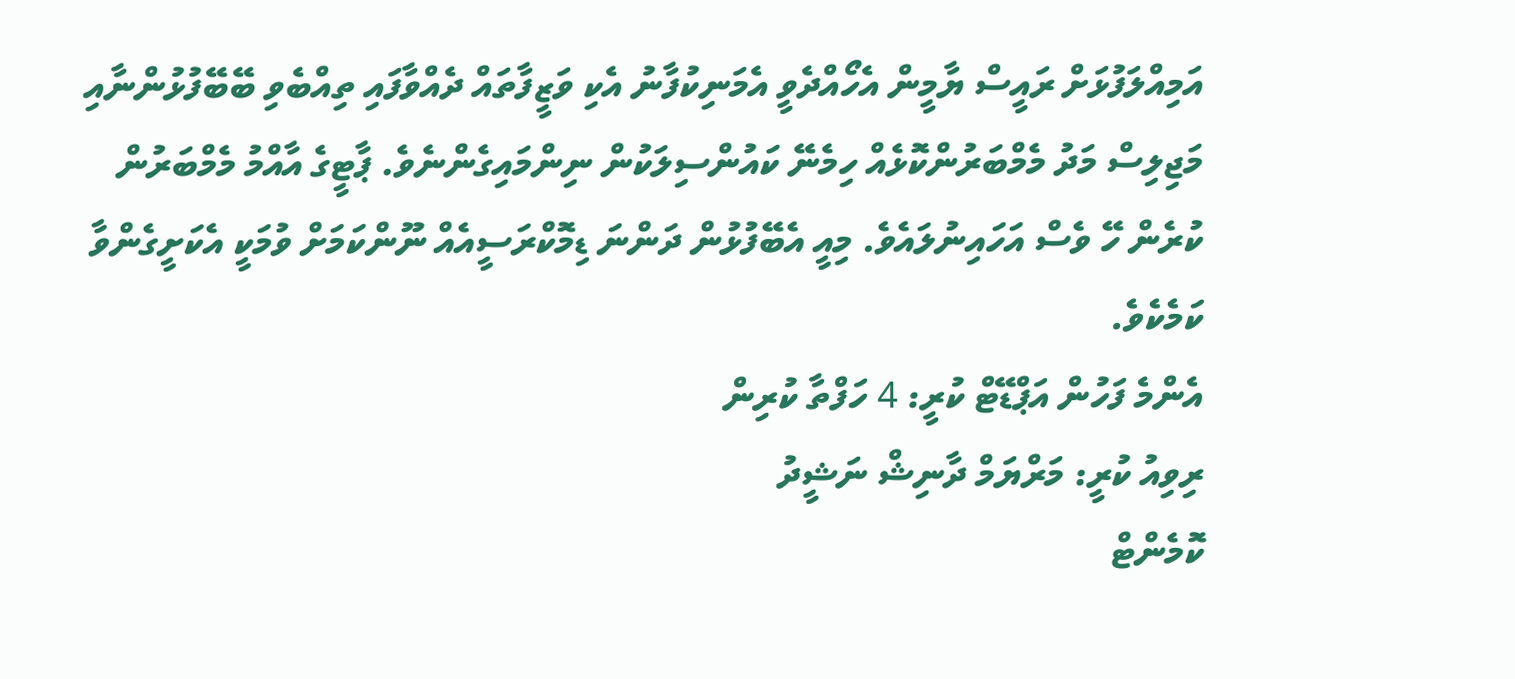އަމިއްލަފުޅަށް ރައީސް ޔާމީން އެހޯއްދެވީ އެމަނިކުފާނު އެކި ވަޒީފާތައް ދެއްވާފައި ތިއްބެވި ބޭބޭފުޅުންނާއި މަޖިލިސް މަދު މެމްބަރުންކޮޅެއް ހިމެނޭ ކައުންސިލަކުން ނިންމައިގެންނެވެ. ޕާޓީގެ އާއްމު މެމްބަރުން ކުރެން ހޭ ވެސް އަހައިނުލައެވެ. މިއީ އެބޭފުޅުން ދަންނަ ޑިމޮކްރަސީއެއް ނޫންކަމަށް ވުމަކީ އެކަށީގެންވާ ކަމެކެވެ.
އެންމެ ފަހުން އަޕްޑޭޓް ކުރީ: 4 ހަފްތާ ކުރިން
ރިވިއު ކުރީ: މަރްޔަމް ދާނިޝް ނަޝީދު
ކޮމެންޓް